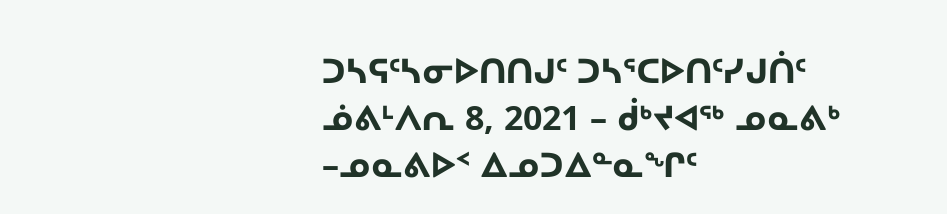ᑐᓴᕋᑦᓴᓂᐅᑎᑎᒍᑦ ᑐᓴᕐᑕᐅᑎᑦᓯᒍᑏᑦ
ᓅᕕᒻᐱᕆ 8, 2021 – ᑰᒃᔪᐊᖅ ᓄᓇᕕᒃ –ᓄᓇᕕᐅᑉ ᐃᓄᑐᐃᓐᓇᖏᑦ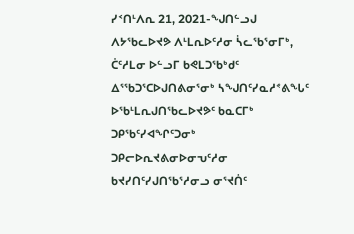ᓯᑉᑎᒻᐱᕆ 21, 2021-ᖑᑎᓪᓗᒍ ᐱᔭᖃᓚᐅᔪᕗ ᐱᒻᒪᕆᐅᑦᓱᓂ ᓵᓚᖃᕐᓂᒥᒃ, ᑖᑦᓱᒪᓂ ᐅᓪᓗᒥ ᑲᕙᒪᑐᖃᒃᑯᑦ ᐃᕐᖃᑐᕐᑕᐅᒍᑎᕕᓂᕐᓂᒃ ᓴᖑᑎᑦᓯᓇᓱᕝᕕᖓᑦ ᐅᖃᒻᒪᕆᒍᑎᖃᓚᐅᔪᕗᑦ ᑲᓇᑕᒥᒃ ᑐᑭᖃᑦᓯᐊᖏᑦᑐᓂᒃ ᑐᑭᓕᐅᕆᔪᕕᓂᐅᓂᕃᑦᓱᓂ ᑲᔪᓯᑎᑦᓯᒍᑎᖃᕐᓱᓂᓗ ᓂᕐᔪᑏᑦ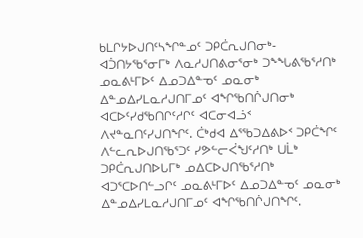ᑲᒪᒋᔭᐅᒍᑎᑦᓴᖏᓐᓄᑦ ᑐᑭᑖᕆᒍᑎᓂᒃ-ᐊᑑᑎᔭᖃᕐᓂᒥᒃ ᐱᓇᓱᒍᑎᕕᓂᕐᓂᒃ ᑐᖕᖓᕕᖃᕐᓱᑎᒃ ᓄᓇᕕᒻᒥᐅᑦ ᐃᓄᑐᐃᓐᓀᑦ ᓄᓇᓂᒃ ᐃᓐᓄᐃᓯᒪᓇᓱᒍᑎᒥᓄᑦ ᐊᖏᖃᑎᒌᒍᑎᓂᒃ ᐊᑕᐅᑦᓯᑯᖃᑎᒋᑦᓱᒋᑦ ᐊᑕᓂᐊᓘᑉ ᐱᔪᓐᓇᑎᑦᓯᒍᑎᖏᑦ. ᑖᒃᑯᐊ ᐃᕐᖃᑐᐃᕕᐅᑉ ᑐᑭᑖᖏᑦ ᐱᓪᓚᕆᐅᒍᑎᖃᕐᑐᑦ ᓯᕗᓪᓕᐹᖑᑦᓱᑎᒃ ᑌᒫᒃ ᑐᑭᑖᕆᒍᑎᐅᒐᒥᒃ ᓄᐃᑕᐅᒍᑎᖃᕐᓱᑎᒃ ᐊᑐᕐᑕᐅᑎᓪᓗᒋᑦ ᓄᓇᕕᒻᒥᐅᑦ ᐃᓄᑐᐃᓐᓀᑦ ᓄᓇᓂᒃ ᐃᓐᓄᐃᓯᒪᓇᓱᒍᑎᒥᓄᑦ ᐊᖏᖃᑎᒌᒍᑎᖏᑦ.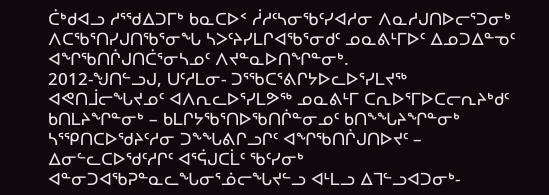ᑖᒃᑯᐊᓗ ᓱᕐᖁᐃᑐᒥᒃ ᑲᓇᑕᐅᑉ ᓲᓱᑦᓴᓂᖃᑦᓯᐊᓱᓂ ᐱᓇᓱᒍᑎᐅᓕᕐᑐᓂᒃ ᐱᑕᖃᕐᑎᓯᒍᑎᖃᕐᓂᖓ ᓴᐳᑦᔨᓯᒪᒋᐊᖃᕐᓂᑯᑦ ᓄᓇᕕᒻᒥᐅᑦ ᐃᓄᑐᐃᓐᓀᑦ ᐊᖏᖃᑎᒌᒍᑎᑖᕐᓂᓴᓄᑦ ᐱᔪᓐᓇᐅᑎᖏᓐᓂᒃ.
2012-ᖑᑎᓪᓗᒍ, ᑌᑦᓱᒪᓂ- ᑐᕐᖃᑕᕐᕕᒋᔭᐅᓚᐅᕐᓯᒪᔪᖅ ᐊᕙᑎᒨᓕᖓᔪᓄᑦ ᐊᐱᕆᓚᐅᕐᓯᒪᕗᖅ ᓄᓇᕕᒻᒥ ᑕᕆᐅᕐᒥᐅᑕᓕᕆᔨᒃᑯᑦ ᑲᑎᒪᔨᖏᓐᓂᒃ – ᑲᒪᒋᔭᖃᕐᑎᐅᖃᑎᒌᓐᓂᓄᑦ ᑲᑎᖕᖓᔨᖏᓐᓂᒃ ᓴᕐᕿᑎᑕᐅᖁᔨᑦᓱᓂ ᑐᖕᖓᕕᒋᓗᒋᑦ ᐊᖏᖃᑎᒌᒍᑎᐅᔪᑦ – ᐃᓂᓪᓚᑕᐅᖁᑦᓱᒋᑦ ᐊᕐᕌᒍᑕᒫᑦ ᖃᑦᓯᓂᒃ ᐊᓐᓂᑐᐊᖃᕈᓐᓇᓚᖓᓂᕐᓅᓕᖓᔪᓪᓗ ᐊᒻᒪᓗ ᐃᒣᓪᓗᐊᑐᓂᒃ-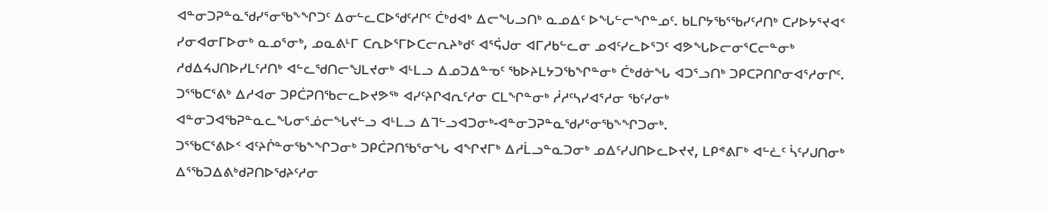ᐊᓐᓂᑐᕈᓐᓇᖁᓯᕐᓂᖃᖕᖏᑐᑦ ᐃᓂᓪᓚᑕᐅᖁᑦᓱᒋᑦ ᑖᒃᑯᐊᒃ ᐃᓕᖓᓗᑎᒃ ᓇᓄᐃᑦ ᐅᖓᓪᓕᖏᓐᓄᑦ. ᑲᒪᒋᔭᖃᕐᖃᓯᑦᓱᑎᒃ ᑕᓯᐅᔭᕐᔪᐊᑉ ᓯᓂᐊᓂᒥᐅᓂᒃ ᓇᓄᕐᓂᒃ, ᓄᓇᕕᒻᒥ ᑕᕆᐅᕐᒥᐅᑕᓕᕆᔨᒃᑯᑦ ᐊᕐᕌᒍᓂ ᐊᒥᓱᑲᓪᓚᓂ ᓄᐊᑦᓯᓚᐅᕐᑐᑦ ᐊᕗᖓᐅᓕᓂᕐᑕᓕᓐᓂᒃ ᓱᑯᐃᔦᒍᑎᐅᓯᒪᑦᓱᑎᒃ ᐊᓪᓚᖁᑎᓕᖑᒪᔪᓂᒃ ᐊᒻᒪᓗ ᐃᓄᑐᐃᓐᓀᑦ ᖃᐅᔨᒪᔭᑐᖃᖏᓐᓂᒃ ᑖᒃᑯᓃᖓ ᐊᑐᕐᓗᑎᒃ ᑐᑭᑕᕈᑎᒋᓂᐊᕐᓱᓂᒋᑦ. ᑐᕐᖃᑕᕐᕕᒃ ᐃᓱᐊᓂ ᑐᑭᑖᕈᑎᖃᓕᓚᐅᔪᕗᖅ ᐊᓯᑦᔨᒋᐊᕆᑦᓱᓂ ᑕᒪᖏᓐᓂᒃ ᓲᓱᑦᓴᓯᐊᕐᓱᓂ ᖃᑦᓯᓂᒃ ᐊᓐᓂᑐᐊᖃᕈᓐᓇᓚᖓᓂᕐᓅᓕᖓᔪᓪᓗ ᐊᒻᒪᓗ ᐃᒣᓪᓗᐊᑐᓂᒃ-ᐊᓐᓂᑐᕈᓐᓇᖁᓯᕐᓂᖃᖕᖏᑐᓂᒃ.
ᑐᕐᖃᑕᕐᕕᐅᑉ ᐊᑦᔨᒌᓐᓂᖃᖕᖏᑐᓂᒃ ᑐᑭᑖᕈᑎᖃᕐᓂᖓ ᐊᖏᔪᒥᒃ ᐃᓱᒫᓗᓐᓇᑐᓂᒃ ᓄᐃᑦᓯᒍᑎᐅᓚᐅᔪᔪ, ᒪᑭᕝᕕᒥᒃ ᐊᓪᓛᑦ ᓵᑦᓯᒍᑎᓂᒃ ᐃᕐᖃᑐᐃᕕᒃᑯᕈᑎᐅᖁᔨᑦᓱᓂ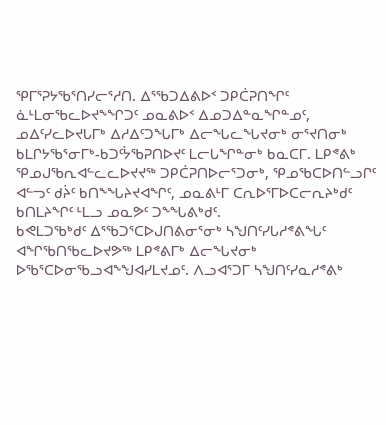ᕿᒥᕐᕈᔭᖃᕐᑎᓯᓕᕐᓱᑎ. ᐃᕐᖃᑐᐃᕕᐅᑉ ᑐᑭᑖᕈᑎᖏᑦ ᓈᒻᒪᓂᖃᓚᐅᔪᖕᖏᑐᑦ ᓄᓇᕕᐅᑉ ᐃᓄᑐᐃᓐᓇᖏᓐᓄᑦ, ᓄᐃᑦᓯᓚᐅᔪᒐᒥᒃ ᐃᓱᐃᑦᑐᖓᒥᒃ ᐃᓕᖓᓚᖓᔪᓂᒃ ᓂᕐᔪᑎᓂᒃ ᑲᒪᒋᔭᖃᕐᓂᒥᒃ-ᑲᑐᑦᔮᖃᕈᑎᐅᔪᑦ ᒪᓕᒐᖏᓐᓂᒃ ᑲᓇᑕᒥ. ᒪᑭᕝᕕᒃ ᕿᓄᒍᖃᕆᐊᓪᓚᓚᐅᔪᔪᖅ ᑐᑭᑖᕈᑎᐅᓕᕐᑐᓂᒃ, ᕿᓄᖃᑕᐅᑎᓪᓗᒋᑦ ᐊᓪᓓᑦ ᑯᔩᑦ ᑲᑎᖕᖓᔨᔪᐊᖏᑦ, ᓄᓇᕕᒻᒥ ᑕᕆᐅᕐᒥᐅᑕᓕᕆᔨᒃᑯᑦ ᑲᑎᒪᔨᖏᑦ ᒻᒪᓗ ᓄᓇᕗᑦ ᑐᖕᖓᕕᒃᑯᑦ.
ᑲᕙᒪᑐᖃᒃᑯᑦ ᐃᕐᖃᑐᕐᑕᐅᒍᑎᕕᓂᕐᓂᒃ ᓴᖑᑎᑦᓯᒐᓱᕝᕕᖓᑦ ᐊᖏᖃᑎᖃᓚᐅᔪᕗᖅ ᒪᑭᕝᕕᒥᒃ ᐃᓕᖓᔪᓂᒃ ᐅᖃᕐᑕᐅᓂᖃᓗᐊᖕᖑᐊᓯᒪᔪᓄᑦ. ᐱᓗᐊᕐᑐᒥ ᓴᖑᑎᑦᓯᓇᓱᕝᕕᒃ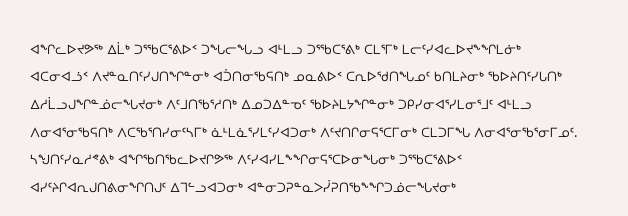ᐊᖏᓚᐅᔪᕗᖅ ᐃᒫᒃ ᑐᕐᖃᑕᕐᕕᐅᑉ ᑐᖓᓕᖓᓗ ᐊᒻᒪᓗ ᑐᕐᖃᑕᕐᕕᒃ ᑕᒪᕐᒥᒃ ᒪᓕᑦᓯᐊᓚᐅᔪᖕᖏᒪᓃᒃ ᐊᑕᓂᐊᓘᑉ ᐱᔪᓐᓇᑎᑦᓯᒍᑎᖏᓐᓂᒃ ᐊᑑᑎᓂᖃᕋᑎᒃ ᓄᓇᕕᐅᑉ ᑕᕆᐅᖁᑎᖓᓄᑦ ᑲᑎᒪᔨᓂᒃ ᖃᐅᔨᑎᑦᓯᒐᑎᒃ ᐃᓱᒫᓗᒍᖏᓐᓅᓕᖓᔪᓂᒃ ᐱᑦᒧᑎᖃᕐᓱᑎᒃ ᐃᓄᑐᐃᓐᓀᑦ ᖃᐅᔨᒪᔭᖏᓐᓂᒃ ᑐᑭᓯᓂᐊᕐᓯᒪᓂᕐᒧᑦ ᐊᒻᒪᓗ ᐱᓂᐊᕐᓂᖃᕋᑎᒃ ᐱᑕᖃᕐᑎᓯᓂᑦᓴᒥᒃ ᓈᒻᒪᓈᕐᓯᒪᑦᓯᐊᑐᓂᒃ ᐱᑦᔪᑎᒋᓂᕋᕐᑕᒥᓂᒃ ᑕᒪᑐᒥᖓ ᐱᓂᐊᕐᓂᖃᕐᓂᒥᓄᑦ. ᓴᖑᑎᑦᓯᓇᓱᕝᕕᒃ ᐊᖏᖃᑎᖃᓚᐅᔪᒋᕗᖅ ᐱᑦᓯᐊᓯᒪᖕᖏᓂᕋᕐᑕᐅᓂᖓᓂᒃ ᑐᕐᖃᑕᕐᕕᐅᑉ ᐊᓯᑦᔨᒋᐊᕆᒍᑎᕕᓂᖏᑎᒍᑦ ᐃᒣᓪᓗᐊᑐᓂᒃ ᐊᓐᓂᑐᕈᓐᓇᐳᓰᕈᑎᖃᖕᖏᑐᓅᓕᖓᔪᓂᒃ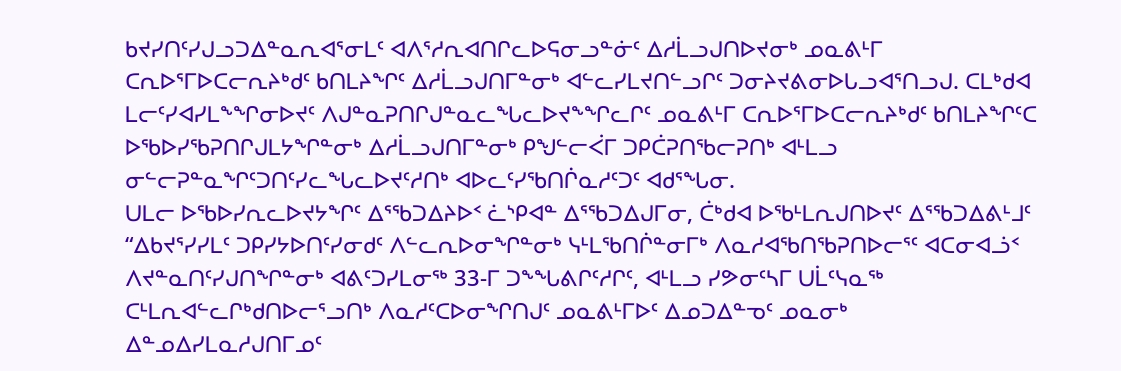ᑲᔪᓯᑎᑦᓯᒍᓗᑐᐃᓐᓇᕆᐊᕐᓂᒪᑦ ᐊᐱᕐᓱᕆᐊᑎᒋᓚᐅᕋᓂᓗᓐᓃᑦ ᐃᓱᒫᓗᒍᑎᐅᔪᓂᒃ ᓄᓇᕕᒻᒥ ᑕᕆᐅᕐᒥᐅᑕᓕᕆᔨᒃᑯᑦ ᑲᑎᒪᔨᖏᑦ ᐃᓱᒫᓗᒍᑎᒥᓐᓂᒃ ᐊᓪᓚᓯᒪᔪᑎᓪᓗᒋᑦ ᑐᓂᔨᔪᕕᓂᐅᒐᓗᐊᕐᑎᓗᒍ. ᑕᒪᒃᑯᐊ ᒪᓕᑦᓯᐊᓯᒪᖕᖏᓂᐅᔪᑦ ᐱᒍᓐᓇᕈᑎᒋᒍᓐᓇᓚᖓᓚᐅᔪᖕᖏᓚᒋᑦ ᓄᓇᕕᒻᒥ ᑕᕆᐅᕐᒥᐅᑕᓕᕆᔨᒃᑯᑦ ᑲᑎᒪᔨᖏᑦᑕ ᐅᖃᐅᓯᖃᕈᑎᒋᒍᒪᔭᖏᓐᓂᒃ ᐃᓱᒫᓗᒍᑎᒥᓐᓂᒃ ᑭᖑᓪᓕᐹᒥ ᑐᑭᑖᕈᑎᖃᓕᕈᑎᒃ ᐊᒻᒪᓗ ᓂᓪᓕᕈᓐᓇᖏᑦᑐᑎᑦᓯᓚᖓᓚᐅᔪᑦᓱᑎᒃ ᐊᐅᓚᑦᓯᖃᑎᒌᓇᓱᑦᑐᑦ ᐊᑯᕐᖓᓂ.
ᑌᒪᓕ ᐅᖃᐅᓯᕆᓚᐅᔪᔭᖏᑦ ᐃᕐᖃᑐᐃᔨᐅᑉ ᓛᔅᑭᐊᓐ ᐃᕐᖃᑐᐃᒍᒥᓂ, ᑖᒃᑯᐊ ᐅᖃᒻᒪᕆᒍᑎᐅᔪᑦ ᐃᕐᖃᑐᐃᕕᒻᒧᑦ “ᐃᑲᔪᕐᓯᓯᒪᑦ ᑐᑭᓯᔭᐅᑎᑦᓯᓂᑯᑦ ᐱᓪᓚᕆᐅᓂᖏᓐᓂᒃ ᓭᒻᒪᖃᑎᒌᓐᓂᒥᒃ ᐱᓇᓱᐊᖃᑎᖃᕈᑎᐅᓕᕐᑦ ᐊᑕᓂᐊᓘᑉ ᐱᔪᓐᓇᑎᑦᓯᒍᑎᖏᓐᓂᒃ ᐊᕕᑦᑐᓯᒪᓂᖅ 33-ᒥ ᑐᖕᖓᕕᒋᑦᓱᒋᑦ, ᐊᒻᒪᓗ ᓯᕗᓂᑦᓴᒥ ᑌᒫᑦᓭᓇᖅ ᑕᒻᒪᕆᐊᓪᓚᒋᒃᑯᑎᐅᓕᕐᓗᑎᒃ ᐱᓇᓱᑦᑕᐅᓂᖏᑎᒍᑦ ᓄᓇᕕᒻᒥᐅᑦ ᐃᓄᑐᐃᓐᓀᑦ ᓄᓇᓂᒃ ᐃᓐᓄᐃᓯᒪᓇᓱᒍᑎᒥᓄᑦ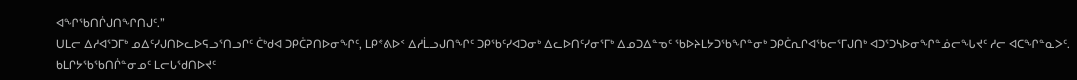ᐊᖏᖃᑎᒌᒍᑎᖏᑎᒍᑦ.”
ᑌᒪᓕ ᐃᓱᐊᕐᑐᒥᒃ ᓄᐃᑦᓯᒍᑎᐅᓚᐅᕋᓗᕐᑎᓗᒋᑦ ᑖᒃᑯᐊ ᑐᑭᑖᕈᑎᐅᓂᖏᑦ, ᒪᑭᕝᕕᐅᑉ ᐃᓱᒫᓗᒍᑎᖏᑦ ᑐᑭᖃᑦᓯᐊᑐᓂᒃ ᐃᓚᐅᑎᑦᓯᓂᕐᒥᒃ ᐃᓄᑐᐃᓐᓀᑦ ᖃᐅᔨᒪᔭᑐᖃᖏᓐᓂᒃ ᑐᑭᑖᕆᒋᐊᖃᓕᕐᒥᒍᑎᒃ ᐊᑐᕐᑐᓴᐅᓂᖏᓐᓅᓕᖓᔪᑦ ᓱᓕ ᐊᑕᖏᓐᓇᐳᑦ. ᑲᒪᒋᔭᖃᖃᑎᒌᓐᓂᓄᑦ ᒪᓕᒐᖁᑎᐅᔪᑦ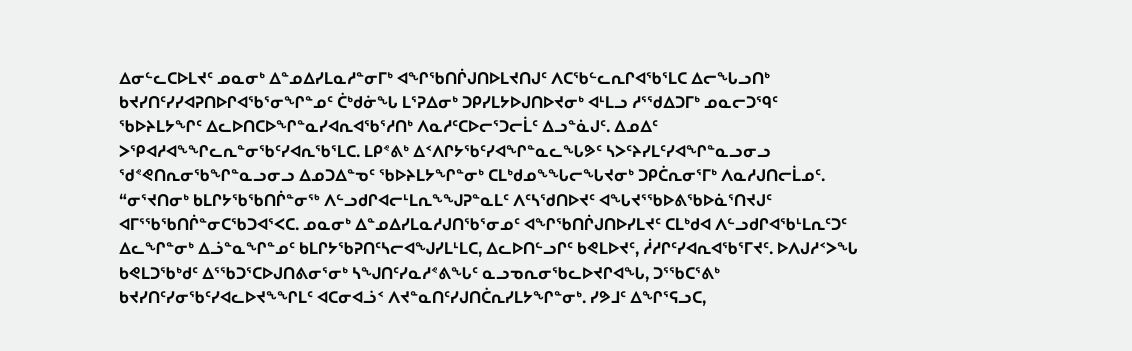ᐃᓂᓪᓚᑕᐅᒪᔪᑦ ᓄᓇᓂᒃ ᐃᓐᓄᐃᓯᒪᓇᓱᓐᓂᒥᒃ ᐊᖏᖃᑎᒌᒍᑎᐅᒪᔪᑎᒍᑦ ᐱᑕᖃᓪᓚᕆᒋᐊᖃᕐᒪᑕ ᐃᓕᖓᓗᑎᒃ ᑲᔪᓯᑎᑦᓯᓯᐊᕈᑎᐅᒋᐊᖃᕐᓂᖏᓐᓄᑦ ᑖᒃᑯᓃᖓ ᒪᕐᕈᐃᓂᒃ ᑐᑭᓯᒪᔭᐅᒍᑎᐅᔪᓂᒃ ᐊᒻᒪᓗ ᓱᕐᖁᐃᑐᒥᒃ ᓄᓇᓕᑐᙯᑦ ᖃᐅᔨᒪᔭᖏᑦ ᐃᓚᐅᑎᑕᐅᖏᓐᓇᓯᐊᕆᐊᖃᕐᓱᑎᒃ ᐱᓇᓱᑦᑕᐅᓕᕐᑐᓕᒫᑦ ᐃᓗᓐᓈᒍᑦ. ᐃᓄᐃᑦ ᐳᕿᐊᓱᐊᖕᖏᓚᕆᓐᓂᖃᑦᓯᐊᕆᖃᕐᒪᑕ. ᒪᑭᕝᕕᒃ ᐃᑉᐱᒋᔭᖃᑦᓯᐊᖏᓐᓇᓚᖓᕗᑦ ᓴᐳᑦᔨᓯᒪᑦᓯᐊᖏᓐᓇᓗᓂᓗ ᖁᕝᕙᑎᕆᓂᖃᖏᓐᓇᓗᓂᓗ ᐃᓄᑐᐃᓐᓀᑦ ᖃᐅᔨᒪᔭᖏᓐᓂᒃ ᑕᒪᒃᑯᓄᖕᖓᓕᖓᔪᓂᒃ ᑐᑭᑖᕆᓂᕐᒥᒃ ᐱᓇᓱᒍᑎᓕᒫᓄᑦ.
“ᓂᕐᔪᑎᓂᒃ ᑲᒪᒋᔭᖃᖃᑎᒌᓐᓂᖅ ᐱᓪᓗᑯᒋᐊᓕᒻᒪᕆᖕᖑᕈᓐᓇᒪᑦ ᐱᑦᓴᖁᑎᐅᔪᑦ ᐊᖓᔪᕐᖃᐅᕕᖃᐅᓈᕐᑎᔪᒍᑦ ᐊᒥᕐᖃᖃᑎᒌᓐᓂᑕᖃᑐᐊᕐᐸᑕ. ᓄᓇᓂᒃ ᐃᓐᓄᐃᓯᒪᓇᓱᒍᑎᖃᕐᓂᓄᑦ ᐊᖏᖃᑎᒌᒍᑎᐅᓯᒪᔪᑦ ᑕᒪᒃᑯᐊ ᐱᓪᓗᑯᒋᐊᖃᒻᒪᕆᑦᑐᑦ ᐃᓚᖏᓐᓂᒃ ᐃᓘᓐᓇᖏᓐᓄᑦ ᑲᒪᒋᔭᖃᕈᑎᑦᓴᓕᐊᖑᓯᒪᒻᒪᑕ, ᐃᓚᐅᑎᓪᓗᒋᑦ ᑲᕙᒪᐅᔪᑦ, ᓲᓱᒋᑦᓯᐊᕆᐊᖃᕐᒥᔪᑦ. ᐅᐱᒍᓱᑉᐳᖓ ᑲᕙᒪᑐᖃᒃᑯᑦ ᐃᕐᖃᑐᕐᑕᐅᒍᑎᕕᓂᕐᓂᒃ ᓴᖑᑎᑦᓯᓇᓱᕝᕕᖓᑦ ᓇᓗᓀᕆᓂᖃᓚᐅᔪᒋᐊᖓ, ᑐᕐᖃᑕᕐᕕᒃ ᑲᔪᓯᑎᑦᓯᓂᖃᑦᓯᐊᓚᐅᔪᖕᖏᒪᑦ ᐊᑕᓂᐊᓘᑉ ᐱᔪᓐᓇᑎᑦᓯᒍᑎᑖᕆᓯᒪᔭᖏᓐᓂᒃ. ᓯᕗᒧᑦ ᐃᖏᕐᕋᓗᑕ,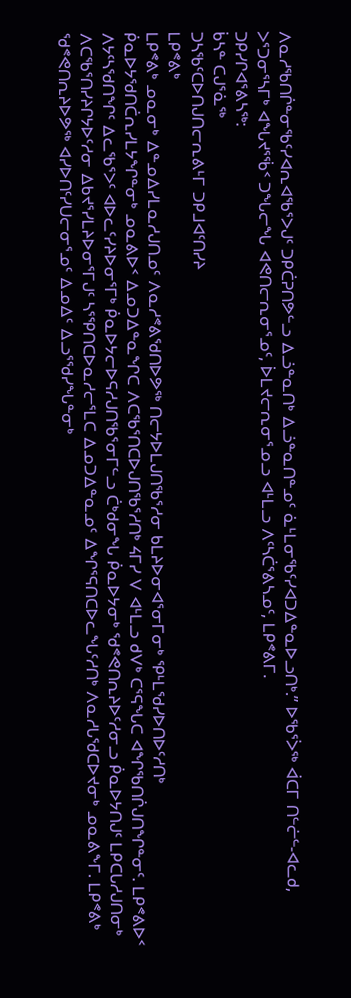ᐱᓇᓱᖃᑎᒌᓐᓂᖃᑦᓯᐊᕆᐊᖃᕐᐳᒍᑦ ᑐᑭᑖᕈᑎᕗᓪᓗ ᐃᓘᓐᓇᑎᒃ ᐃᓘᓐᓇᑎᓐᓄᑦ ᓈᒻᒪᓂᖃᑦᓯᐊᑐᐃᓐᓇᐅᓗᑎᒃ.” ᐅᖃᕐᐴᖅ ᐋᑕᒥ ᑎᓪᓖᓪ-ᐊᓚᑯ, ᐳᕐᑐᓂᕐᓴᒥᒃ ᐊᖓᔪᕐᖄᑉ ᑐᖓᓕᖓ ᐊᕙᑎᓕᕆᓂᕐᓄᑦ, ᐆᒪᔪᓕᕆᓂᕐᓄᓗ ᐊᒻᒪᓗ ᐱᑦᓴᑖᕐᕕᓴᓄᑦ, ᒪᑭᕝᕕᒥ.
ᑐᑭᓯᒋᐊᕐᕕᓴᖅ:
ᑳᓴᓐ ᑕᒍᕐᓈᖅ
ᑐᓴᖃᑦᑕᐅᑎᒍᑎᓕᕆᕕᒻᒥ ᑐᑭᒧᐊᑦᑎᓯᔨ
ᒪᑭᕝᕕᒃ
ᒪᑭᕝᕕᒃ ᓄᓇᓂᒃ ᐃᓐᓄᐃᓯᒪᓇᓱᒍᑎᓄᑦ ᐱᓇᓱᕝᕕᖁᑎᐅᕗᖅ ᑎᓕᔭᐅᒪᒍᑎᖃᕐᓱᓂ ᑲᒪᔨᐅᓂᐊᕐᓂᒥᓂᒃ ᕿᒻᒪᖁᓯᐅᑎᐅᑦᓱᑎᒃ ᑮᓇᐅᔭᖁᑎᑖᕆᓯᒪᔭᖏᓐᓂᒃ ᓄᓇᕕᐅᑉ ᐃᓄᑐᐃᓐᓇᖏᑕ ᐱᑕᖃᕐᑎᑕᐅᒍᑎᖃᕐᓱᑎᒃ ᔦᒥᓯ ᐯ ᐊᒻᒪᓗ ᑯᐯᒃ ᑕᕐᕋᖓᑕ ᐊᖏᖃᑎᒌᒍᑎᖏᓐᓂᑦ. ᒪᑭᕝᕕᐅᑉ ᐱᔭᑦᓴᖁᑎᖏᑦ ᐃᓚᖃᕐᐳᑦ ᐊᐅᓚᑦᓯᔨᐅᓂᕐᒥᒃ ᑮᓇᐅᔭᓕᐅᕋᓱᒍᑎᖃᕐᓂᒥᓪᓗ ᑖᒃᑯᓂᖓ ᑮᓇᐅᔭᓂᒃ ᖁᕝᕙᑎᕆᔨᐅᑦᓱᓂᓗ ᑮᓇᐅᔭᑎᒍᑦ ᒪᑭᑕᒐᓱᒍᑎᓂᒃ ᐱᑕᖃᕐᑎᓯᔨᒋᔭᐅᑦᓱᓂ ᐃᑲᔪᕐᓯᒪᔨᐅᓂᕐᒥᒍᑦ ᓴᕐᕿᑎᑕᐅᓇᓱᓕᕐᒪᑕ ᐃᓄᑐᐃᓐᓇᓄᑦ ᐃᖏᕐᕋᑎᑕᐅᓚᖓᑦᓱᑎᒃ ᐱᓇᓱᒐᖁᑕᐅᔪᓂᒃ ᓄᓇᕕᖕᒥ. ᒪᑭᕝᕕᒃ ᖁᕝᕙᑎᕆᔨᐅᕗᖅ ᐊᓯᐅᑎᑦᓯᑌᓕᓂᕐᓄᑦ ᐃᓄᐃᑦ ᐃᓗᕐᖁᓯᖓᓐᓂᒃ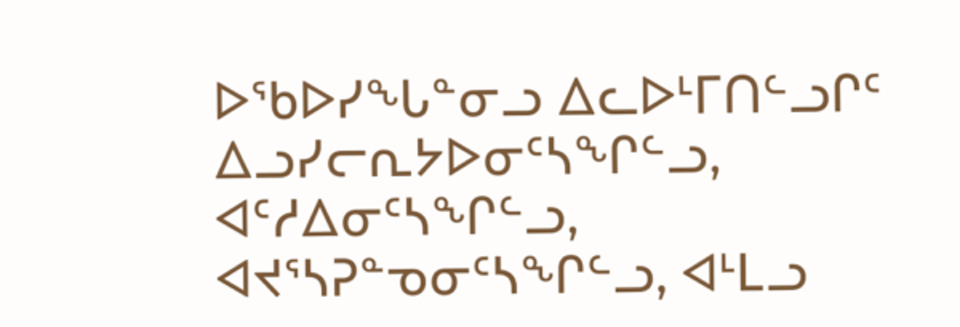ᐅᖃᐅᓯᖓᓐᓂᓗ ᐃᓚᐅᒻᒥᑎᓪᓗᒋᑦ ᐃᓗᓯᓕᕆᔭᐅᓂᑦᓴᖏᓪᓗ, ᐊᑦᓱᐃᓂᑦᓴᖏᓪᓗ, ᐊᔪᕐᓴᕈᓐᓀᓂᑦᓴᖏᓪᓗ, ᐊᒻᒪᓗ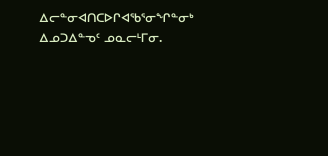ᐃᓕᓐᓂᐊᑎᑕᐅᒋᐊᖃᕐᓂᖏᓐᓂᒃ ᐃᓄᑐᐃᓐᓀᑦ ᓄᓇᓕᒻᒥᓂ.